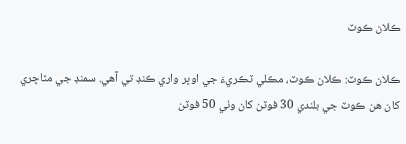ڪلان ڪوٽ

ڪلان ڪوٽ: ڪلان ڪوٽ، مڪلي ٽڪريءَ جي اوڀر واري ڪنڊ تي آهي. سمنڊ جي مٿاڇري کان هن ڪوٽ جي بلندي 30 فوٽن کان وٺي 50 فوٽن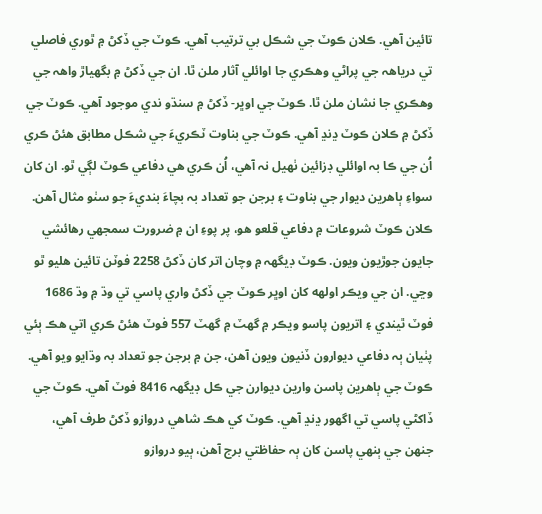تائين آهي. ڪلان ڪوٽ جي شڪل بي ترتيب آهي. ڪوٽ جي ڏکڻ ۾ ٿوري فاصلي تي درياھہ جي پراڻي وهڪري جا اوائلي آثار ملن ٿا. ان جي ڏکڻ ۾ بگهياڙ واھہ جي وهڪري جا نشان ملن ٿا. ڪوٽ جي اوڀر- ڏکڻ ۾ سنڌو ندي موجود آهي. ڪوٽ جي ڏکڻ ۾ ڪلان ڪوٽ ڍنڍ آهي. ڪوٽ جي بناوت ٽڪريءَ جي شڪل مطابق هئڻ ڪري اُن جي ڪا بہ اوائلي ڊزائين ٺھيل نہ آهي، اُن ڪري هي دفاعي ڪوٽ لڳي ٿو. ان کان سواءِ ٻاهرين ديوار جي بناوت ۽ برجن جو تعداد بہ بچاءَ بنديءَ جو سٺو مثال آهن. ڪلان ڪوٽ شروعات ۾ دفاعي قلعو هو، پر پوءِ ان ۾ ضرورت سمجهي رهائشي جايون جوڙيون ويون. ڪوٽ ڊيگهہ ۾ وچان اتر کان ڏکڻ 2258 فوٽن تائين هليو ٿو وڃي. ان جي ويڪر اولھه کان اوڀر ڪوٽ جي ڏکڻ واري پاسي تي وڌ ۾ وڌ 1686 فوٽ ٿيندي ۽ اتريون پاسو ويڪر ۾ گهٽ ۾ گهٽ 557 فوٽ هئڻ ڪري اتي هڪ ٻئي پٺيان ٻہ دفاعي ديوارون ڏنيون ويون آهن، جن ۾ برجن جو تعداد بہ وڌايو ويو آهي. ڪوٽ جي ٻاهرين پاسن وارين ديوارن جي ڪل ڊيگهہ 8416 فوٽ آهي. ڪوٽ جي ڏاکڻي پاسي تي اگهور ڍنڍ آهي. ڪوٽ کي هڪ شاهي دروازو ڏکڻ طرف آهي، جنھن جي ٻنهي پاسن کان ٻہ حفاظتي برج آهن، ٻيو دروازو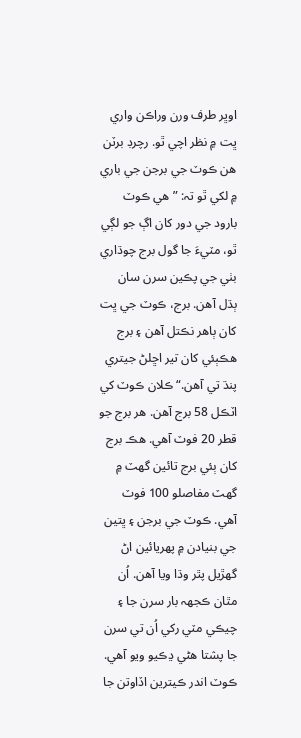اوڀر طرف ورن وراڪن واري ڀت ۾ نظر اچي ٿو. رچرڊ برٽن هن ڪوٽ جي برجن جي باري ۾ لکي ٿو تہ: ”هي ڪوٽ بارود جي دور کان اڳ جو لڳي ٿو، مٽيءَ جا گول برج چوڌاري بٺي جي پڪين سرن سان ٻڌل آهن. برج، ڪوٽ جي ڀت کان ٻاهر نڪتل آهن ۽ برج هڪٻئي کان تير اڇلڻ جيتري پنڌ تي آهن.“ ڪلان ڪوٽ کي اٽڪل 58 برج آهن. هر برج جو قطر 20 فوٽ آهي. هڪ برج کان ٻئي برج تائين گهٽ ۾ گهٽ مفاصلو 100 فوٽ آهي. ڪوٽ جي برجن ۽ ڀتين جي بنيادن ۾ پھريائين اڻ گهڙيل پٿر وڌا ويا آهن. اُن مٿان ڪجهہ بار سرن جا ۽ چيڪي مٽي رکي اُن تي سرن جا پشتا هڻي ڍڪيو ويو آهي. ڪوٽ اندر ڪيترين اڏاوتن جا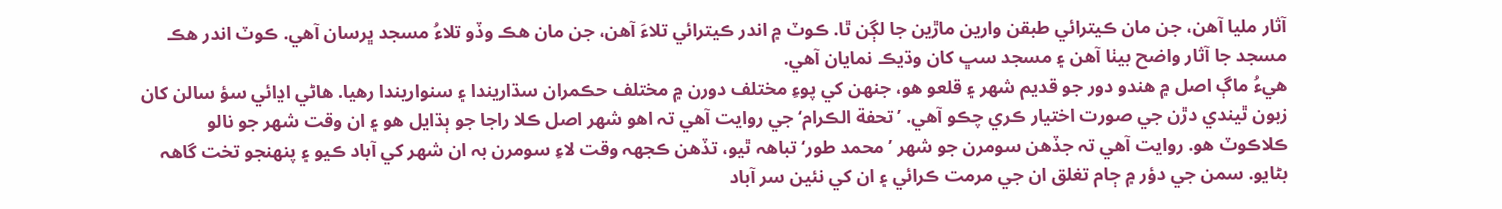آثار مليا آهن، جن مان ڪيترائي طبقن وارين ماڙين جا لڳن ٿا. ڪوٽ ۾ اندر ڪيترائي تلاءَ آهن، جن مان هڪ وڏو تلاءُ مسجد ڀرسان آهي. ڪوٽ اندر هڪ مسجد جا آثار واضح بيٺا آهن ۽ مسجد سڀ کان وڌيڪ نمايان آهي.
هيءُ ماڳ اصل ۾ هندو دور جو قديم شھر ۽ قلعو هو، جنھن کي پوءِ مختلف دورن ۾ مختلف حڪمران سڌاريندا ۽ سنواريندا رهيا. هاڻي اڍائي سؤ سالن کان زبون ٿيندي دڙن جي صورت اختيار ڪري چڪو آهي. ’تحفة الڪرام‘ جي روايت آهي تہ اهو شھر اصل ڪلا راجا جو ٻڌايل هو ۽ ان وقت شھر جو نالو ڪلاڪوٽ هو. روايت آهي تہ جڏهن سومرن جو شھر ’محمد طور‘ تباھہ ٿيو، تڏهن ڪجهہ وقت لاءِ سومرن بہ ان شھر کي آباد ڪيو ۽ پنھنجو تخت گاھہ بڻايو. سمن جي دؤر ۾ ڄام تغلق ان جي مرمت ڪرائي ۽ ان کي نئين سر آباد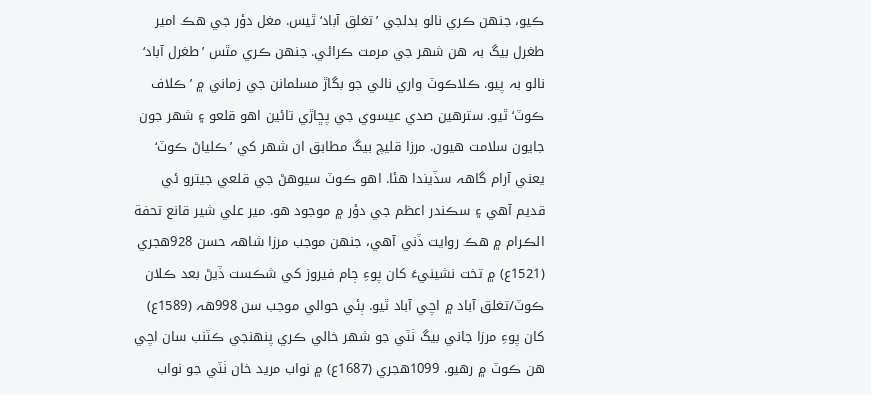ڪيو، جنھن ڪري نالو بدلجي ’تغلق آباد‘ ٿيس. مغل دؤر جي هڪ امير طغرل بيگ بہ هن شھر جي مرمت ڪرائي. جنھن ڪري مٿس ’طغرل آباد‘ نالو بہ پيو. ڪلاڪوٽ واري نالي جو بگاڙ مسلمانن جي زماني ۾ ’ڪلاف ڪوٽ‘ ٿيو. سترهين صدي عيسوي جي پڇاڙي تائين اهو قلعو ۽ شھر جون جايون سلامت هيون. مرزا قليچ بيگ مطابق ان شھر کي ’ڪلياڻ ڪوٽ‘ يعني آرام گاھہ سڏيندا هئا. اهو ڪوٽ سيوهڻ جي قلعي جيترو ئي قديم آهي ۽ سڪندر اعظم جي دؤر ۾ موجود هو. مير علي شير قانع تحفة الڪرام ۾ هڪ روايت ڏني آهي، جنھن موجب مرزا شاھہ حسن 928هجري (1521ع) ۾ تخت نشينيءَ کان پوءِ ڄام فيروز کي شڪست ڏيڻ بعد ڪلان ڪوٽ/تغلق آباد ۾ اچي آباد ٿيو. ٻئي حوالي موجب سن 998ھہ (1589ع) کان پوءِ مرزا جاني بيگ ٺٽي جو شھر خالي ڪري پنھنجي ڪٽنب سان اچي هن ڪوٽ ۾ رهيو. 1099هجري (1687ع) ۾ نواب مريد خان ٺٽي جو نواب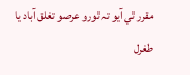مقرر ٿي آيو تہ ٿورو عرصو تغلق آباد يا طغرل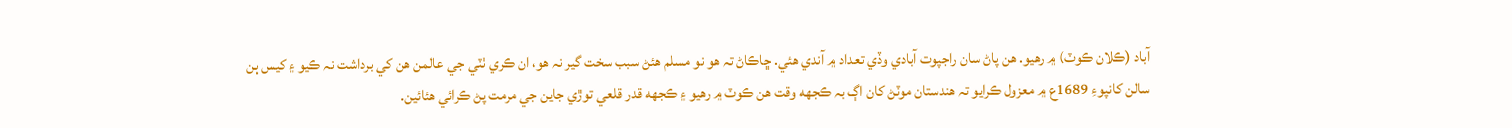آباد (ڪلان ڪوٽ) ۾ رهيو. هن پاڻ سان راجپوت آبادي وڏي تعداد ۾ آندي هئي. ڇاڪاڻ تہ هو نو مسلم هئڻ سبب سخت گير نہ هو، ان ڪري ٺٽي جي عالمن هن کي برداشت نہ ڪيو ۽ کيس ٻن سالن کانپوءِ 1689ع ۾ معزول ڪرايو تہ هندستان موٽڻ کان اڳ بہ ڪجهه وقت هن ڪوٽ ۾ رهيو ۽ ڪجهه قدر قلعي توڙي جاين جي مرمت پڻ ڪرائي هئائين.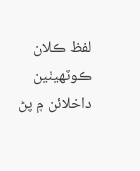لفظ ڪلان ڪوٽھيٺين داخلائن ۾ پڻ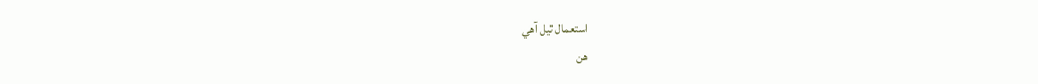استعمال ٿيل آھي
هن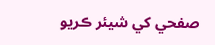صفحي کي شيئر ڪريو